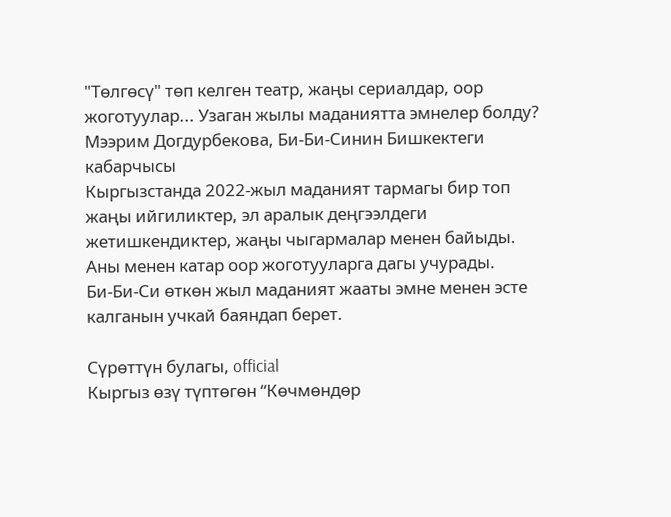"Төлгөсү" төп келген театр, жаңы сериалдар, оор жоготуулар... Узаган жылы маданиятта эмнелер болду?
Мээрим Догдурбекова, Би-Би-Синин Бишкектеги кабарчысы
Кыргызстанда 2022-жыл маданият тармагы бир топ жаңы ийгиликтер, эл аралык деңгээлдеги жетишкендиктер, жаңы чыгармалар менен байыды. Аны менен катар оор жоготууларга дагы учурады.
Би-Би-Си өткөн жыл маданият жааты эмне менен эсте калганын учкай баяндап берет.

Сүрөттүн булагы, official
Кыргыз өзү түптөгөн “Көчмөндөр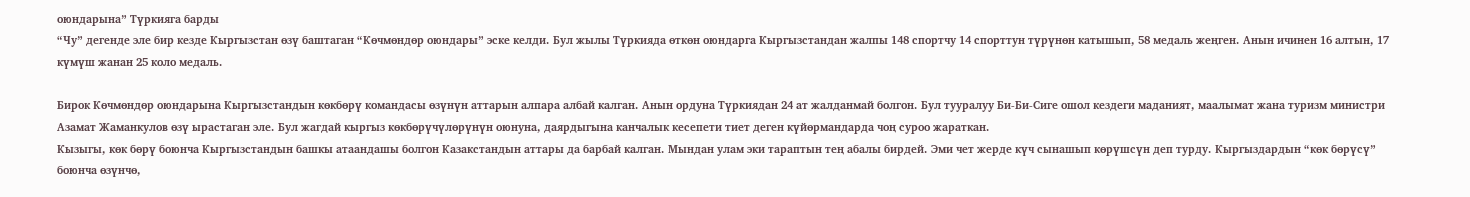оюндарына” Түркияга барды
“Чу” дегенде эле бир кезде Кыргызстан өзү баштаган “Көчмөндөр оюндары” эске келди. Бул жылы Түркияда өткөн оюндарга Кыргызстандан жалпы 148 спортчу 14 спорттун түрүнөн катышып, 58 медаль жеңген. Анын ичинен 16 алтын, 17 күмүш жанан 25 коло медаль.

Бирок Көчмөндөр оюндарына Кыргызстандын көкбөрү командасы өзүнүн аттарын алпара албай калган. Анын ордуна Түркиядан 24 ат жалданмай болгон. Бул тууралуу Би-Би-Сиге ошол кездеги маданият, маалымат жана туризм министри Азамат Жаманкулов өзү ырастаган эле. Бул жагдай кыргыз көкбөрүчүлөрүнүн оюнуна, даярдыгына канчалык кесепети тиет деген күйөрмандарда чоң суроо жараткан.
Кызыгы, көк бөрү боюнча Кыргызстандын башкы атаандашы болгон Казакстандын аттары да барбай калган. Мындан улам эки тараптын тең абалы бирдей. Эми чет жерде күч сынашып көрүшсүн деп турду. Кыргыздардын “көк бөрүсү” боюнча өзүнчө,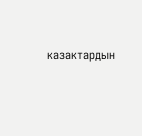казактардын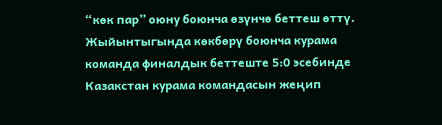“көк пар” оюну боюнча өзүнчө беттеш өттү. Жыйынтыгында көкбөрү боюнча курама команда финалдык беттеште 5:0 эсебинде Казакстан курама командасын жеңип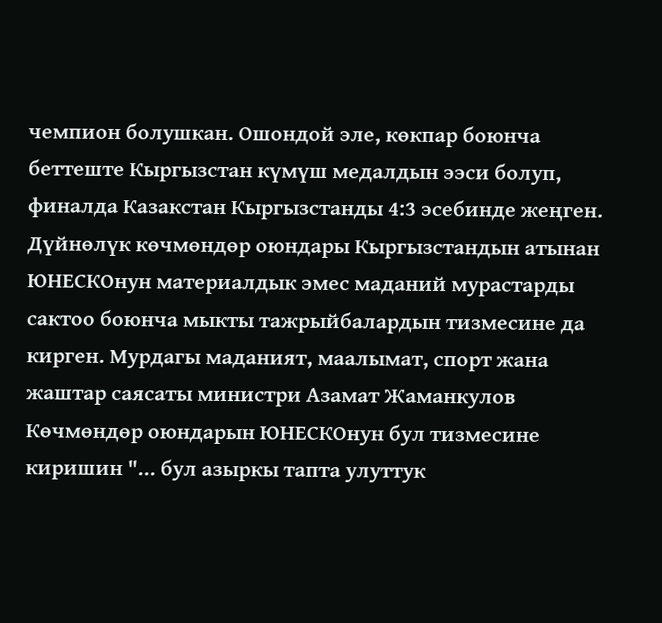чемпион болушкан. Ошондой эле, көкпар боюнча беттеште Кыргызстан күмүш медалдын ээси болуп, финалда Казакстан Кыргызстанды 4:3 эсебинде жеңген.
Дүйнөлүк көчмөндөр оюндары Кыргызстандын атынан ЮНЕСКОнун материалдык эмес маданий мурастарды сактоо боюнча мыкты тажрыйбалардын тизмесине да кирген. Мурдагы маданият, маалымат, спорт жана жаштар саясаты министри Азамат Жаманкулов Көчмөндөр оюндарын ЮНЕСКОнун бул тизмесине киришин "... бул азыркы тапта улуттук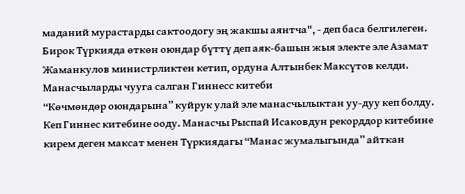маданий мурастарды сактоодогу эң жакшы аянтча", - деп баса белгилеген. Бирок Түркияда өткөн оюндар бүттү деп аяк-башын жыя электе эле Азамат Жаманкулов министрликтен кетип, ордуна Алтынбек Максүтов келди.
Манасчыларды чууга салган Гиннесс китеби
“Көчмөндөр оюндарына” куйрук улай эле манасчылыктан уу-дуу кеп болду. Кеп Гиннес китебине ооду. Манасчы Рыспай Исаковдун рекорддор китебине кирем деген максат менен Түркиядагы “Манас жумалыгында” айткан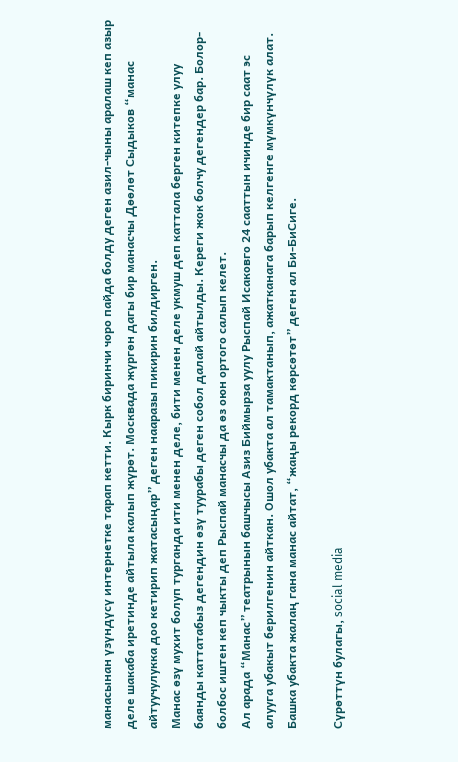манасынан үзүндүсү интернетке тарап кетти. Кырк биринчи чоро пайда болду деген азил-чыны аралаш кеп азыр деле шакаба иретинде айтыла калып жүрөт. Москвада жүргөн дагы бир манасчы Дөөлөт Сыдыков “манас айтуучулукка доо кетирип жатасыңар” деген нааразы пикирин билдирген.
Манас өзү мухит болуп турганда ити менен деле, бити менен деле укмуш деп каттала берген китепке улуу баянды каттатабыз дегендин өзү туурабы деген собол далай айтылды. Кереги жок болчу дегендер бар. Болор-болбос иштен кеп чыкты деп Рыспай манасчы да өз оюн ортого салып келет.
Ал арада “Манас” театрынын башчысы Азиз Биймырза уулу Рыспай Исаковго 24 сааттын ичинде бир саат эс алууга убакыт берилгенин айткан. Ошол убакта ал тамактанып, ажатканага барып келгенге мүмкүнчүлүк алат. Башка убакта жалаң гана манас айтат, “жаңы рекорд көрсөтөт” деген ал Би-БиСиге.

Сүрөттүн булагы, social media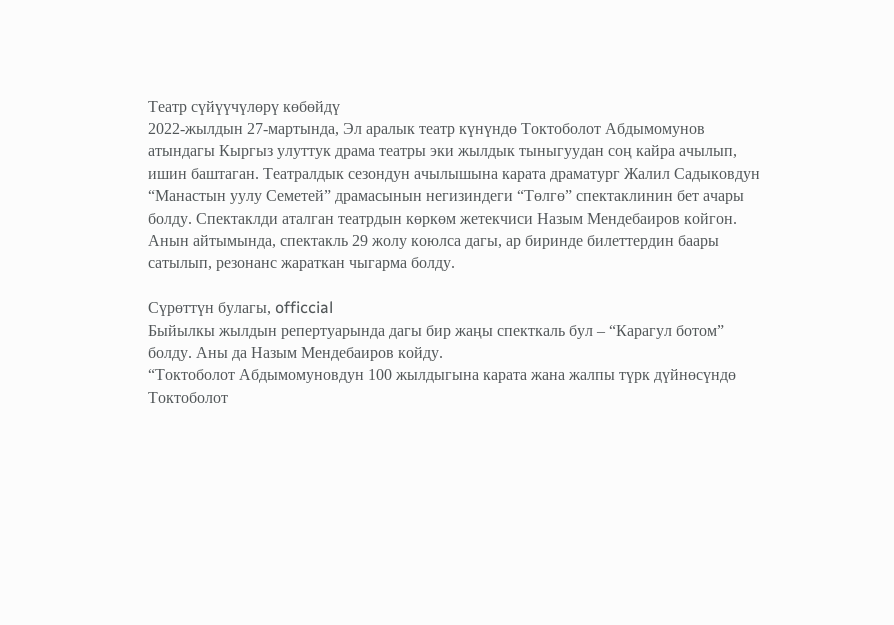Театр сүйүүчүлөрү көбөйдү
2022-жылдын 27-мартында, Эл аралык театр күнүндө Токтоболот Абдымомунов атындагы Кыргыз улуттук драма театры эки жылдык тыныгуудан соң кайра ачылып, ишин баштаган. Театралдык сезондун ачылышына карата драматург Жалил Садыковдун “Манастын уулу Семетей” драмасынын негизиндеги “Төлгө” спектаклинин бет ачары болду. Спектаклди аталган театрдын көркөм жетекчиси Назым Мендебаиров койгон. Анын айтымында, спектакль 29 жолу коюлса дагы, ар биринде билеттердин баары сатылып, резонанс жараткан чыгарма болду.

Сүрөттүн булагы, officcial
Быйылкы жылдын репертуарында дагы бир жаңы спекткаль бул – “Карагул ботом” болду. Аны да Назым Мендебаиров койду.
“Токтоболот Абдымомуновдун 100 жылдыгына карата жана жалпы түрк дүйнөсүндө Токтоболот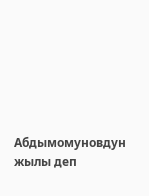Абдымомуновдун жылы деп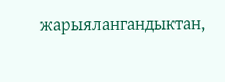жарыялангандыктан,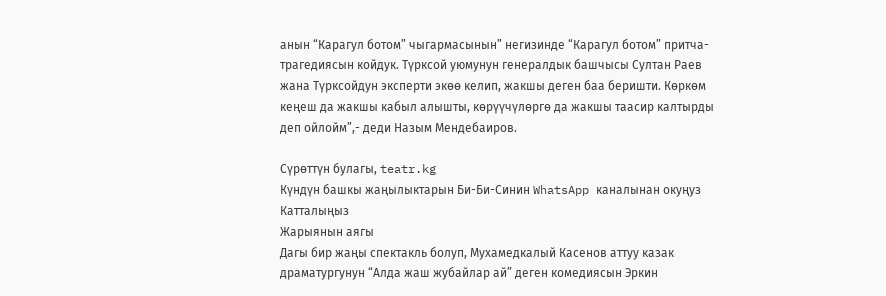анын “Карагул ботом” чыгармасынын” негизинде “Карагул ботом” притча-трагедиясын койдук. Түрксой уюмунун генералдык башчысы Султан Раев жана Түрксойдун эксперти экөө келип, жакшы деген баа беришти. Көркөм кеңеш да жакшы кабыл алышты, көрүүчүлөргө да жакшы таасир калтырды деп ойлойм”,- деди Назым Мендебаиров.

Сүрөттүн булагы, teatr.kg
Күндүн башкы жаңылыктарын Би-Би-Синин WhatsApp каналынан окуңуз
Катталыңыз
Жарыянын аягы
Дагы бир жаңы спектакль болуп, Мухамедкалый Касенов аттуу казак драматургунун “Алда жаш жубайлар ай” деген комедиясын Эркин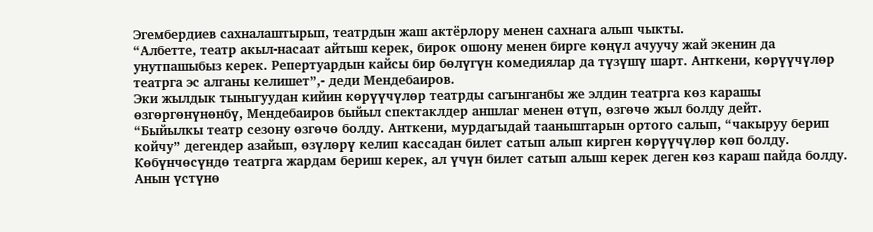Эгембердиев сахналаштырып, театрдын жаш актёрлору менен сахнага алып чыкты.
“Албетте, театр акыл-насаат айтыш керек, бирок ошону менен бирге көңүл ачуучу жай экенин да унутпашыбыз керек. Репертуардын кайсы бир бөлүгүн комедиялар да түзүшү шарт. Анткени, көрүүчүлөр театрга эс алганы келишет”,- деди Мендебаиров.
Эки жылдык тыныгуудан кийин көрүүчүлөр театрды сагынганбы же элдин театрга көз карашы өзгөргөнүнөнбү, Мендебаиров быйыл спектаклдер аншлаг менен өтүп, өзгөчө жыл болду дейт.
“Быйылкы театр сезону өзгөчө болду. Анткени, мурдагыдай тааныштарын ортого салып, “чакыруу берип койчу” дегендер азайып, өзүлөрү келип кассадан билет сатып алып кирген көрүүчүлөр көп болду. Көбүнчөсүндө театрга жардам бериш керек, ал үчүн билет сатып алыш керек деген көз караш пайда болду. Анын үстүнө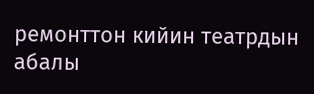ремонттон кийин театрдын абалы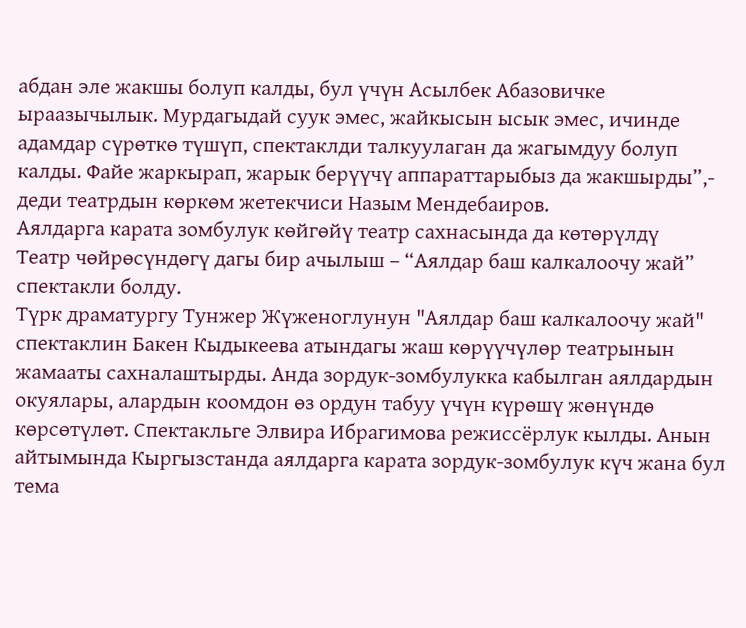абдан эле жакшы болуп калды, бул үчүн Асылбек Абазовичке ыраазычылык. Мурдагыдай суук эмес, жайкысын ысык эмес, ичинде адамдар сүрөткө түшүп, спектаклди талкуулаган да жагымдуу болуп калды. Файе жаркырап, жарык берүүчү аппараттарыбыз да жакшырды”,- деди театрдын көркөм жетекчиси Назым Мендебаиров.
Аялдарга карата зомбулук көйгөйү театр сахнасында да көтөрүлдү
Театр чөйрөсүндөгү дагы бир ачылыш – “Аялдар баш калкалоочу жай” спектакли болду.
Түрк драматургу Тунжер Жүженоглунун "Аялдар баш калкалоочу жай" спектаклин Бакен Кыдыкеева атындагы жаш көрүүчүлөр театрынын жамааты сахналаштырды. Анда зордук-зомбулукка кабылган аялдардын окуялары, алардын коомдон өз ордун табуу үчүн күрөшү жөнүндө көрсөтүлөт. Спектакльге Элвира Ибрагимова режиссёрлук кылды. Анын айтымында Кыргызстанда аялдарга карата зордук-зомбулук күч жана бул тема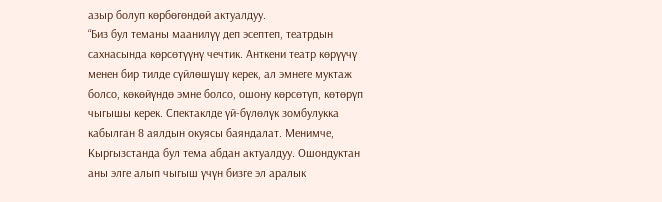азыр болуп көрбөгөндөй актуалдуу.
“Биз бул теманы маанилүү деп эсептеп, театрдын сахнасында көрсөтүүнү чечтик. Анткени театр көрүүчү менен бир тилде сүйлөшүшү керек, ал эмнеге муктаж болсо, көкөйүндө эмне болсо, ошону көрсөтүп, көтөрүп чыгышы керек. Спектаклде үй-бүлөлүк зомбулукка кабылган 8 аялдын окуясы баяндалат. Менимче, Кыргызстанда бул тема абдан актуалдуу. Ошондуктан аны элге алып чыгыш үчүн бизге эл аралык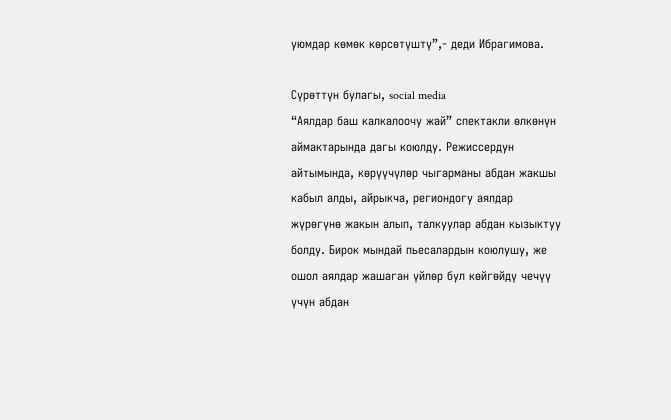уюмдар көмөк көрсөтүштү”,- деди Ибрагимова.

Сүрөттүн булагы, social media
“Аялдар баш калкалоочу жай” спектакли өлкөнүн аймактарында дагы коюлду. Режиссердун айтымында, көрүүчүлөр чыгарманы абдан жакшы кабыл алды, айрыкча, региондогу аялдар жүрөгүнө жакын алып, талкуулар абдан кызыктуу болду. Бирок мындай пьесалардын коюлушу, же ошол аялдар жашаган үйлөр бул көйгөйдү чечүү үчүн абдан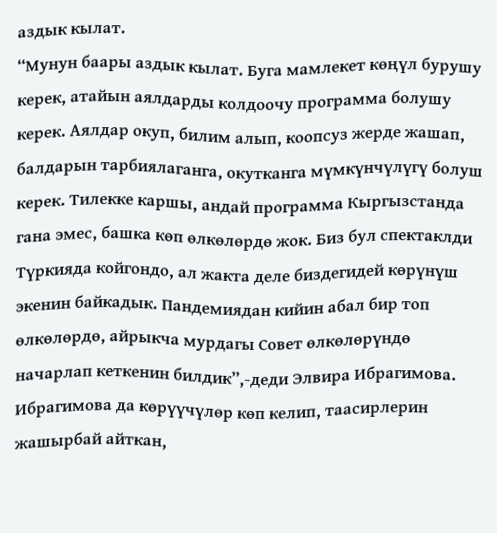аздык кылат.
“Мунун баары аздык кылат. Буга мамлекет көңүл бурушу керек, атайын аялдарды колдоочу программа болушу керек. Аялдар окуп, билим алып, коопсуз жерде жашап, балдарын тарбиялаганга, окутканга мүмкүнчүлүгү болуш керек. Тилекке каршы, андай программа Кыргызстанда гана эмес, башка көп өлкөлөрдө жок. Биз бул спектаклди Түркияда койгондо, ал жакта деле биздегидей көрүнүш экенин байкадык. Пандемиядан кийин абал бир топ өлкөлөрдө, айрыкча мурдагы Совет өлкөлөрүндө начарлап кеткенин билдик”,-деди Элвира Ибрагимова.
Ибрагимова да көрүүчүлөр көп келип, таасирлерин жашырбай айткан,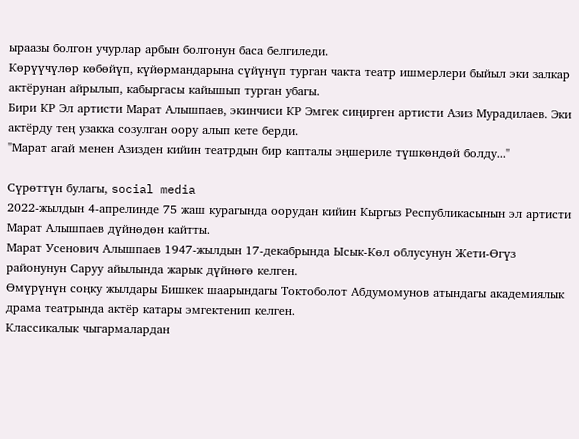ыраазы болгон учурлар арбын болгонун баса белгиледи.
Көрүүчүлөр көбөйүп, күйөрмандарына сүйүнүп турган чакта театр ишмерлери быйыл эки залкар актёрунан айрылып, кабыргасы кайышып турган убагы.
Бири КР Эл артисти Марат Алышпаев, экинчиси КР Эмгек сиңирген артисти Азиз Мурадилаев. Эки актёрду тең узакка созулган оору алып кете берди.
"Марат агай менен Азизден кийин театрдын бир капталы эңшериле түшкөндөй болду..."

Сүрөттүн булагы, social media
2022-жылдын 4-апрелинде 75 жаш курагында оорудан кийин Кыргыз Республикасынын эл артисти Марат Алышпаев дүйнөдөн кайтты.
Марат Усенович Алышпаев 1947-жылдын 17-декабрында Ысык-Көл облусунун Жети-Өгүз районунун Саруу айылында жарык дүйнөгө келген.
Өмүрүнүн соңку жылдары Бишкек шаарындагы Токтоболот Абдумомунов атындагы академиялык драма театрында актёр катары эмгектенип келген.
Классикалык чыгармалардан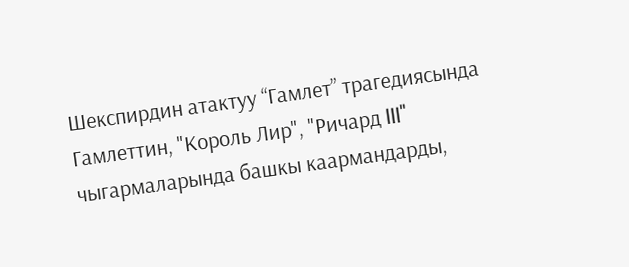Шекспирдин атактуу “Гамлет” трагедиясында Гамлеттин, "Король Лир", "Ричард III" чыгармаларында башкы каармандарды,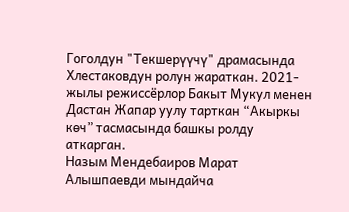Гоголдун "Текшерүүчү" драмасында Хлестаковдун ролун жараткан. 2021-жылы режиссёрлор Бакыт Мукул менен Дастан Жапар уулу тарткан “Акыркы көч” тасмасында башкы ролду аткарган.
Назым Мендебаиров Марат Алышпаевди мындайча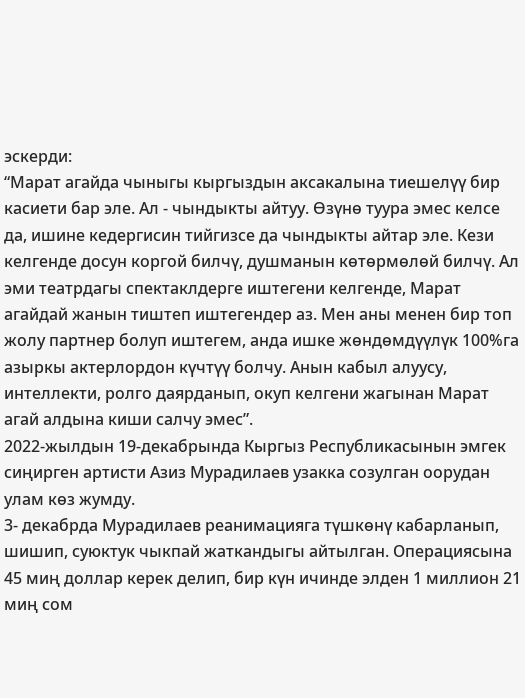эскерди:
“Марат агайда чыныгы кыргыздын аксакалына тиешелүү бир касиети бар эле. Ал - чындыкты айтуу. Өзүнө туура эмес келсе да, ишине кедергисин тийгизсе да чындыкты айтар эле. Кези келгенде досун коргой билчү, душманын көтөрмөлөй билчү. Ал эми театрдагы спектаклдерге иштегени келгенде, Марат агайдай жанын тиштеп иштегендер аз. Мен аны менен бир топ жолу партнер болуп иштегем, анда ишке жөндөмдүүлүк 100%га азыркы актерлордон күчтүү болчу. Анын кабыл алуусу, интеллекти, ролго даярданып, окуп келгени жагынан Марат агай алдына киши салчу эмес”.
2022-жылдын 19-декабрында Кыргыз Республикасынын эмгек сиңирген артисти Азиз Мурадилаев узакка созулган оорудан улам көз жумду.
3- декабрда Мурадилаев реанимацияга түшкөнү кабарланып, шишип, суюктук чыкпай жаткандыгы айтылган. Операциясына 45 миң доллар керек делип, бир күн ичинде элден 1 миллион 21 миң сом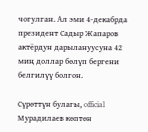чогулган. Ал эми 4-декабрда президент Садыр Жапаров актёрдун дарылануусуна 42 миң доллар бөлүп бергени белгилүү болгон.

Сүрөттүн булагы, official
Мурадилаев көптөн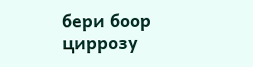бери боор циррозу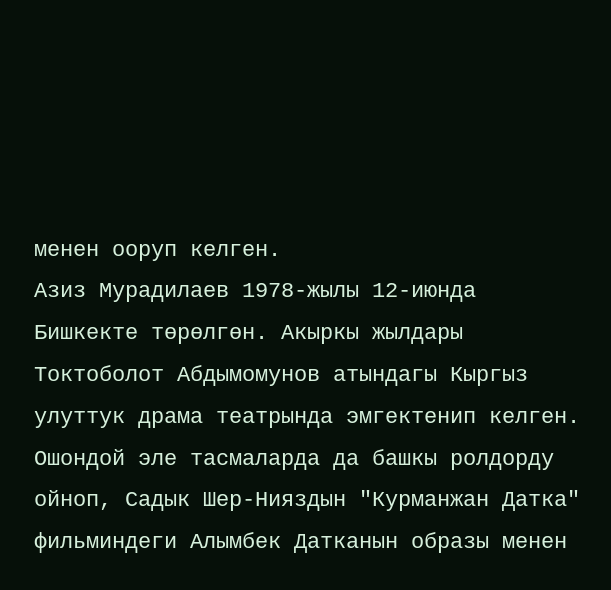менен ооруп келген.
Азиз Мурадилаев 1978-жылы 12-июнда Бишкекте төрөлгөн. Акыркы жылдары Токтоболот Абдымомунов атындагы Кыргыз улуттук драма театрында эмгектенип келген. Ошондой эле тасмаларда да башкы ролдорду ойноп, Садык Шер-Нияздын "Курманжан Датка" фильминдеги Алымбек Датканын образы менен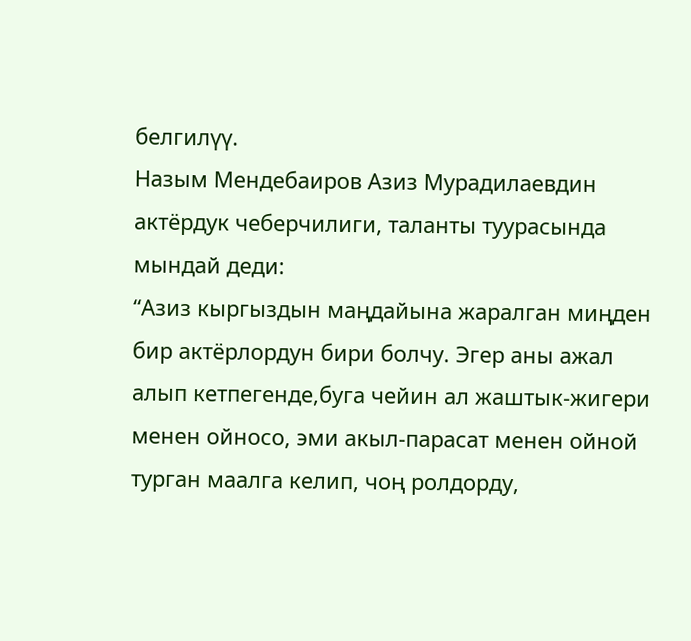белгилүү.
Назым Мендебаиров Азиз Мурадилаевдин актёрдук чеберчилиги, таланты туурасында мындай деди:
“Азиз кыргыздын маңдайына жаралган миңден бир актёрлордун бири болчу. Эгер аны ажал алып кетпегенде,буга чейин ал жаштык-жигери менен ойносо, эми акыл-парасат менен ойной турган маалга келип, чоң ролдорду,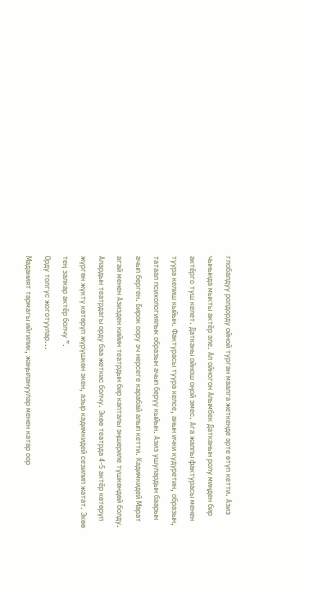глобалдуу ролдорду ойной турган маалга жеткенде эрте өтүп кетти. Азиз чынында мыкты актёр эле. Ал ойногон Алымбек Датканын ролу миңден бир актёрго туш келет. Датканы ойнош оңой эмес. Ага жалпы фактурасы менен туура келиш кыйын. Фактурасы туура келсе, анын ички кудуретин, образын, татаал психологиялык образын ачып берүү кыйын. Азиз ушулардын баарын ачып берген. Бирок оору эч нерсеге карабай алып кетти. Кадимкидей Марат агай менен Азизден кийин театрдын бир капталы эңшериле түшкөндөй болду. Алардын театрдагы орду баа жеткис болчу. Экөө театрда 4-5 актёр көтөрүп жүргөн жүктү көтөрүп жүрүшкөн экен, азыр кадимкидей сезилип жатат. Экөө тең залкар актёр болчу ”.
Орду толгус жоготуулар...
Маданият тармагы ийгилик, жаңылануулар менен катар оор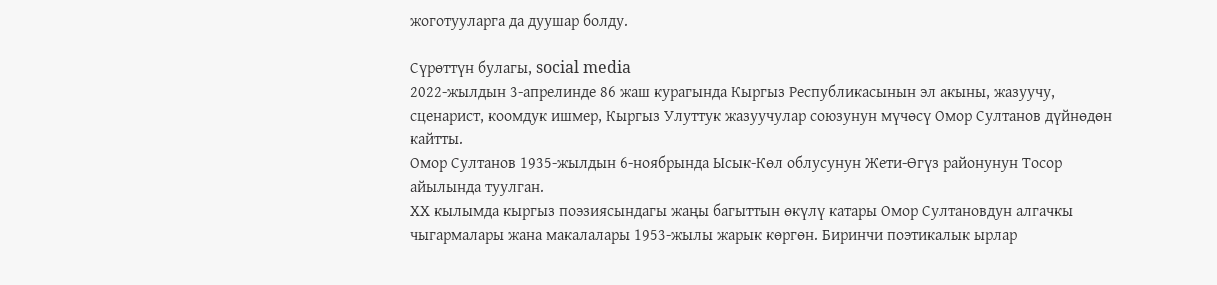жоготууларга да дуушар болду.

Сүрөттүн булагы, social media
2022-жылдын 3-апрелинде 86 жаш курагында Кыргыз Республикасынын эл акыны, жазуучу, сценарист, коомдук ишмер, Кыргыз Улуттук жазуучулар союзунун мүчөсү Омор Султанов дүйнөдөн кайтты.
Омор Султанов 1935-жылдын 6-ноябрында Ысык-Көл облусунун Жети-Өгүз районунун Тосор айылында туулган.
ХХ кылымда кыргыз поэзиясындагы жаңы багыттын өкүлү катары Омор Султановдун алгачкы чыгармалары жана макалалары 1953-жылы жарык көргөн. Биринчи поэтикалык ырлар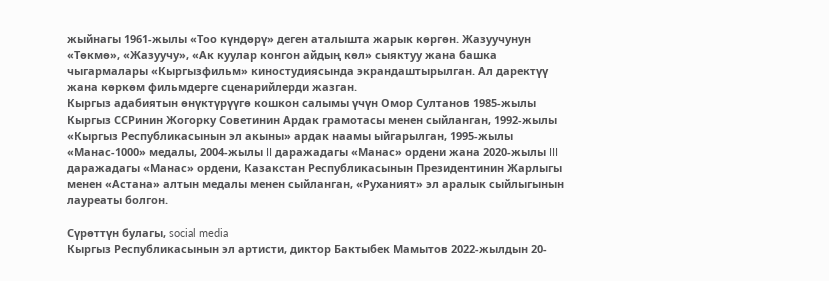жыйнагы 1961-жылы «Тоо күндөрү» деген аталышта жарык көргөн. Жазуучунун «Төкмө», «Жазуучу», «Ак куулар конгон айдың көл» сыяктуу жана башка чыгармалары «Кыргызфильм» киностудиясында экрандаштырылган. Ал даректүү жана көркөм фильмдерге сценарийлерди жазган.
Кыргыз адабиятын өнүктүрүүгө кошкон салымы үчүн Омор Султанов 1985-жылы Кыргыз ССРинин Жогорку Советинин Ардак грамотасы менен сыйланган, 1992-жылы «Кыргыз Республикасынын эл акыны» ардак наамы ыйгарылган, 1995-жылы «Манас-1000» медалы, 2004-жылы II даражадагы «Манас» ордени жана 2020-жылы III даражадагы «Манас» ордени, Казакстан Республикасынын Президентинин Жарлыгы менен «Астана» алтын медалы менен сыйланган, «Руханият» эл аралык сыйлыгынын лауреаты болгон.

Сүрөттүн булагы, social media
Кыргыз Республикасынын эл артисти, диктор Бактыбек Мамытов 2022-жылдын 20-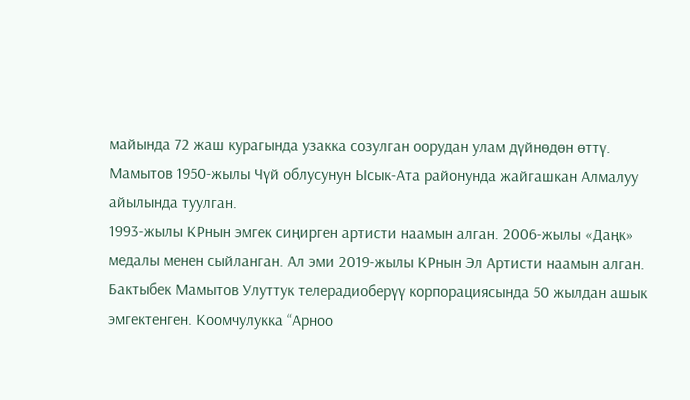майында 72 жаш курагында узакка созулган оорудан улам дүйнөдөн өттү.
Мамытов 1950-жылы Чүй облусунун Ысык-Ата районунда жайгашкан Алмалуу айылында туулган.
1993-жылы КРнын эмгек сиңирген артисти наамын алган. 2006-жылы «Даңк» медалы менен сыйланган. Ал эми 2019-жылы КРнын Эл Артисти наамын алган.
Бактыбек Мамытов Улуттук телерадиоберүү корпорациясында 50 жылдан ашык эмгектенген. Коомчулукка “Арноо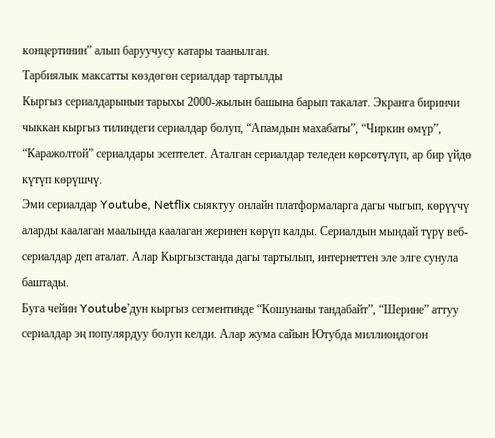концертинин” алып баруучусу катары таанылган.
Тарбиялык максатты көздөгөн сериалдар тартылды
Кыргыз сериалдарынын тарыхы 2000-жылын башына барып такалат. Экранга биринчи чыккан кыргыз тилиндеги сериалдар болуп, “Апамдын махабаты”, “Чиркин өмүр”, “Каражолтой” сериалдары эсептелет. Аталган сериалдар теледен көрсөтүлүп, ар бир үйдө күтүп көрүшчү.
Эми сериалдар Youtube, Netflix сыяктуу онлайн платформаларга дагы чыгып, көрүүчү аларды каалаган маалында каалаган жеринен көрүп калды. Сериалдын мындай түрү веб-сериалдар деп аталат. Алар Кыргызстанда дагы тартылып, интернеттен эле элге сунула баштады.
Буга чейин Youtube’дун кыргыз сегментинде “Кошунаны тандабайт”, “Шерине” аттуу сериалдар эң популярдуу болуп келди. Алар жума сайын Ютубда миллиондогон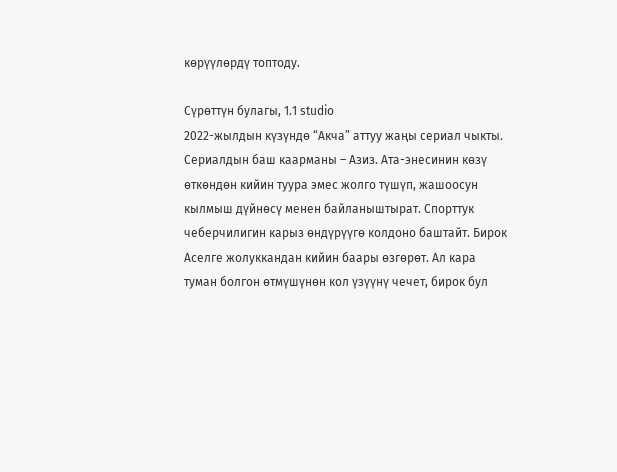көрүүлөрдү топтоду.

Сүрөттүн булагы, 1.1 studio
2022-жылдын күзүндө “Акча” аттуу жаңы сериал чыкты. Сериалдын баш каарманы – Азиз. Ата-энесинин көзү өткөндөн кийин туура эмес жолго түшүп, жашоосун кылмыш дүйнөсү менен байланыштырат. Спорттук чеберчилигин карыз өндүрүүгө колдоно баштайт. Бирок Аселге жолуккандан кийин баары өзгөрөт. Ал кара туман болгон өтмүшүнөн кол үзүүнү чечет, бирок бул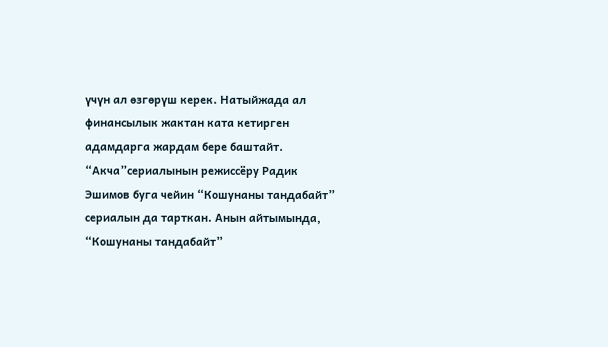үчүн ал өзгөрүш керек. Натыйжада ал финансылык жактан ката кетирген адамдарга жардам бере баштайт.
“Акча”сериалынын режиссёру Радик Эшимов буга чейин “Кошунаны тандабайт” сериалын да тарткан. Анын айтымында, “Кошунаны тандабайт”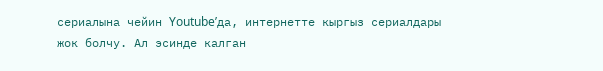сериалына чейин Youtube’да, интернетте кыргыз сериалдары жок болчу. Ал эсинде калган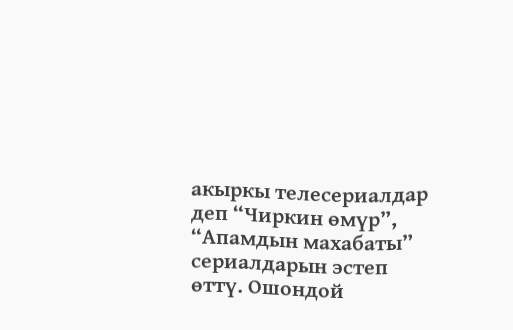акыркы телесериалдар деп “Чиркин өмүр”, “Апамдын махабаты” сериалдарын эстеп өттү. Ошондой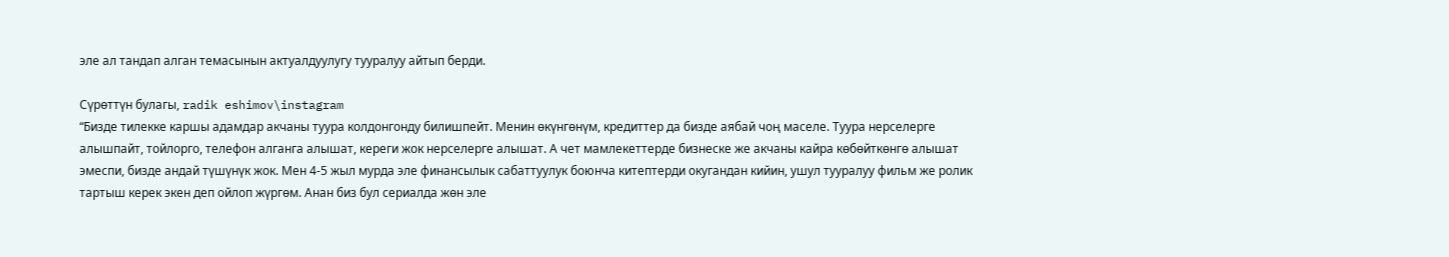эле ал тандап алган темасынын актуалдуулугу тууралуу айтып берди.

Сүрөттүн булагы, radik eshimov\instagram
“Бизде тилекке каршы адамдар акчаны туура колдонгонду билишпейт. Менин өкүнгөнүм, кредиттер да бизде аябай чоң маселе. Туура нерселерге алышпайт, тойлорго, телефон алганга алышат, кереги жок нерселерге алышат. А чет мамлекеттерде бизнеске же акчаны кайра көбөйткөнгө алышат эмеспи, бизде андай түшүнүк жок. Мен 4-5 жыл мурда эле финансылык сабаттуулук боюнча китептерди окугандан кийин, ушул тууралуу фильм же ролик тартыш керек экен деп ойлоп жүргөм. Анан биз бул сериалда жөн эле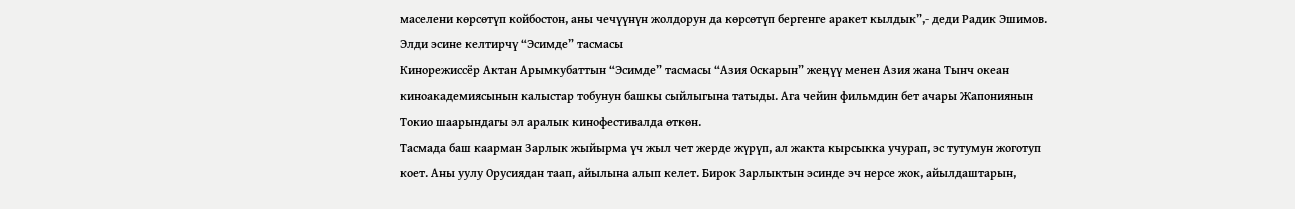маселени көрсөтүп койбостон, аны чечүүнүн жолдорун да көрсөтүп бергенге аракет кылдык”,- деди Радик Эшимов.
Элди эсине келтирчү “Эсимде” тасмасы
Кинорежиссёр Актан Арымкубаттын “Эсимде” тасмасы “Азия Оскарын” жеңүү менен Азия жана Тынч океан киноакадемиясынын калыстар тобунун башкы сыйлыгына татыды. Ага чейин фильмдин бет ачары Жапониянын Токио шаарындагы эл аралык кинофестивалда өткөн.
Тасмада баш каарман Зарлык жыйырма үч жыл чет жерде жүрүп, ал жакта кырсыкка учурап, эс тутумун жоготуп коет. Аны уулу Орусиядан таап, айылына алып келет. Бирок Зарлыктын эсинде эч нерсе жок, айылдаштарын,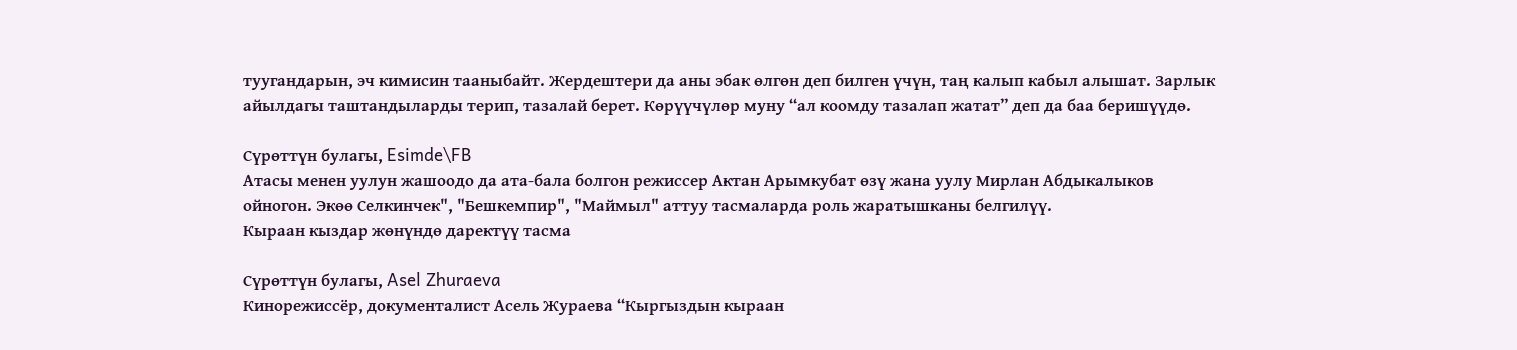туугандарын, эч кимисин тааныбайт. Жердештери да аны эбак өлгөн деп билген үчүн, таң калып кабыл алышат. Зарлык айылдагы таштандыларды терип, тазалай берет. Көрүүчүлөр муну “ал коомду тазалап жатат” деп да баа беришүүдө.

Сүрөттүн булагы, Esimde\FB
Атасы менен уулун жашоодо да ата-бала болгон режиссер Актан Арымкубат өзү жана уулу Мирлан Абдыкалыков ойногон. Экөө Селкинчек", "Бешкемпир", "Маймыл" аттуу тасмаларда роль жаратышканы белгилүү.
Кыраан кыздар жөнүндө даректүү тасма

Сүрөттүн булагы, Asel Zhuraeva
Кинорежиссёр, документалист Асель Жураева “Кыргыздын кыраан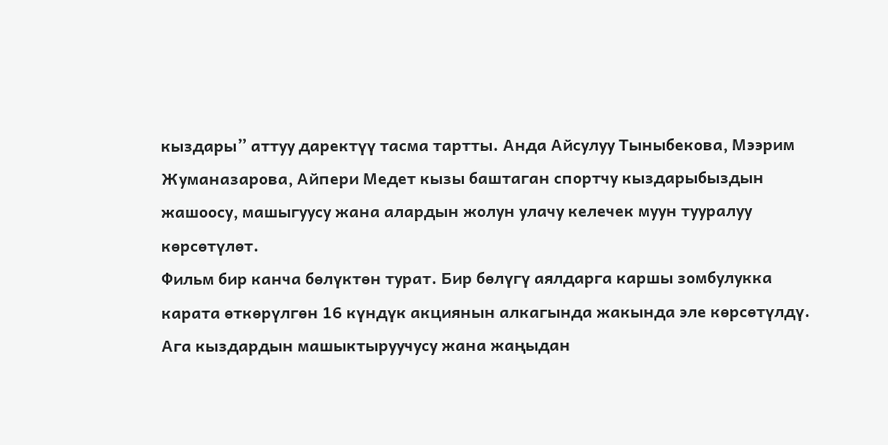кыздары” аттуу даректүү тасма тартты. Анда Айсулуу Тыныбекова, Мээрим Жуманазарова, Айпери Медет кызы баштаган спортчу кыздарыбыздын жашоосу, машыгуусу жана алардын жолун улачу келечек муун тууралуу көрсөтүлөт.
Фильм бир канча бөлүктөн турат. Бир бөлүгү аялдарга каршы зомбулукка карата өткөрүлгөн 16 күндүк акциянын алкагында жакында эле көрсөтүлдү. Ага кыздардын машыктыруучусу жана жаңыдан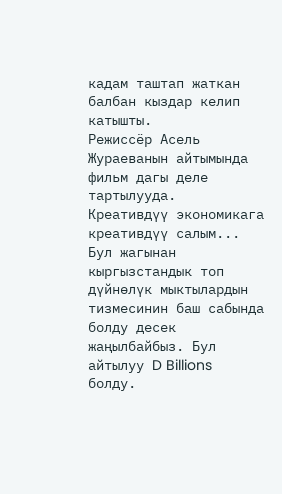кадам таштап жаткан балбан кыздар келип катышты.
Режиссёр Асель Жураеванын айтымында фильм дагы деле тартылууда.
Креативдүү экономикага креативдүү салым...
Бул жагынан кыргызстандык топ дүйнөлүк мыктылардын тизмесинин баш сабында болду десек жаңылбайбыз. Бул айтылуу D Billions болду.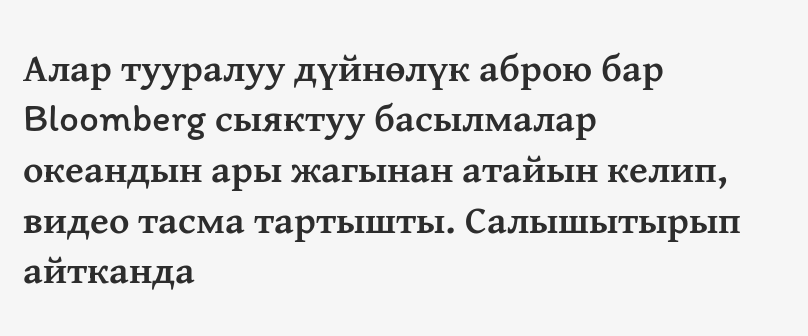Алар тууралуу дүйнөлүк аброю бар Bloomberg сыяктуу басылмалар океандын ары жагынан атайын келип, видео тасма тартышты. Салышытырып айтканда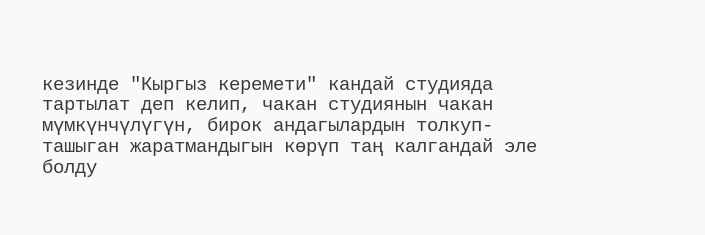кезинде "Кыргыз керемети" кандай студияда тартылат деп келип, чакан студиянын чакан мүмкүнчүлүгүн, бирок андагылардын толкуп-ташыган жаратмандыгын көрүп таң калгандай эле болду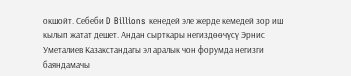окшойт. Себеби D Billions кенедей эле жерде кемедей зор иш кылып жатат дешет. Андан сырткары негиздөөчүсү Эрнис Уметалиев Казакстандагы эл аралык чон форумда негизги баяндамачы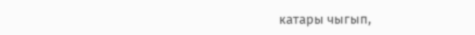катары чыгып,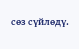сөз сүйлөдү.